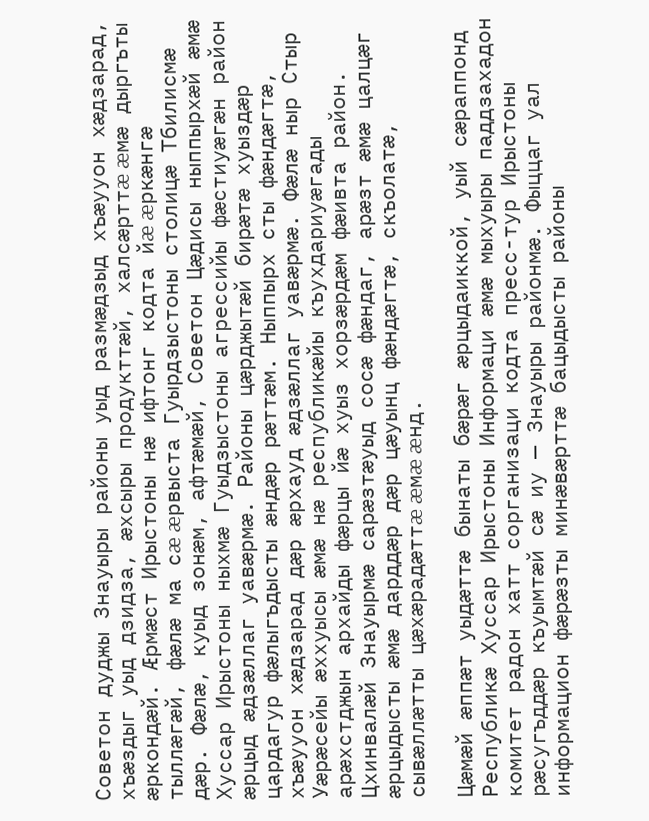Советон дуджы Знауыры районы уыд размæдзыд хъæууон хæдзарад, хъæздыг уыд дзидза, æхсыры продукттæй, халсæрттæ æмæ дыргъты æркондæй. Æрмæст Ирыстоны нæ ифтонг кодта йæ æркæнгæ тыллæгæй, фæлæ ма сæ æрвыста Гуырдзыстоны столицæ Тбилисмæ дæр. Фæлæ, куыд зонæм, афтæмæй, Советон Цæдисы ныппырхæй æмæ Хуссар Ирыстоны ныхмæ Гуыдзыстоны агрессийы фæстиуæгæн район æрцыд æдзæллаг уавæрмæ. Районы цæрджытæй бирæтæ хуыздæр цардагур фæлыгъдысты æндæр рæттæм. Ныппырх сты фæндæгтæ, хъæууон хæдзарад дæр æрхауд æдзæллаг уавæрмæ. Фæлæ ныр Стыр Уæрæсейы æххуысы æмæ нæ республикæйы къухдариуæгады арæхстджын архайды фæрцы йæ хуыз хорзæрдæм фæивта район. Цхинвалæй Знауырмæ сарæзтæуыд сосæ фæндаг, арæзт æмæ цалцæг æрцыдысты æмæ дарддæр дæр цæуынц фæндæгтæ, скъолатæ, сывæллæтты цæхæрадæттæ æмæ æнд.

Цæмæй æппæт уыдæттæ бынаты бæрæг æрцыдаиккой, уый сæраппонд Республикæ Хуссар Ирыстоны Информаци æмæ мыхуыры паддзахадон комитет радон хатт сорганизаци кодта пресс-тур Ирыстоны рæсугъддæр къуымтæй сæ иу — Знауыры районмæ. Фыццаг уал информацион фæрæзты минæвæрттæ бацыдысты районы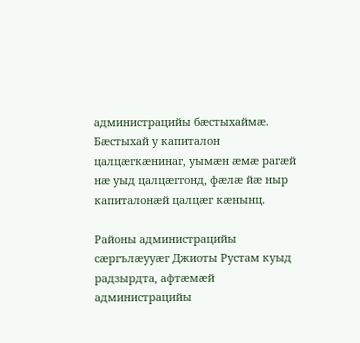администрацийы бæстыхаймæ. Бæстыхай у капиталон цалцæгкæнинаг, уымæн æмæ рагæй нæ уыд цалцæггонд, фæлæ йæ ныр капиталонæй цалцæг кæнынц.

Районы администрацийы сæргълæууæг Джиоты Рустам куыд радзырдта, афтæмæй администрацийы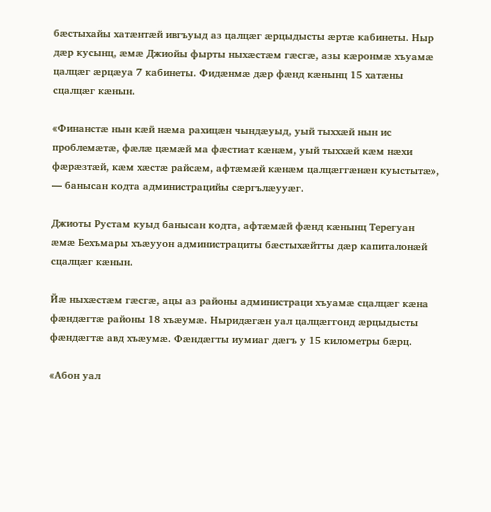бæстыхайы хатæнтæй ивгъуыд аз цалцæг æрцыдысты æртæ кабинеты. Ныр дæр кусынц, æмæ Джиойы фырты ныхæстæм гæсгæ, азы кæронмæ хъуамæ цалцæг æрцæуа 7 кабинеты. Фидæнмæ дæр фæнд кæнынц 15 хатæны сцалцæг кæнын.

«Финанстæ нын кæй нæма рахицæн чындæуыд, уый тыххæй нын ис проблемæтæ, фæлæ цæмæй ма фæстиат кæнæм, уый тыххæй кæм нæхи фæрæзтæй, кæм хæстæ райсæм, афтæмæй кæнæм цалцæггæнæн куыстытæ», — банысан кодта администрацийы сæргълæууæг.

Джиоты Рустам куыд банысан кодта, афтæмæй фæнд кæнынц Терегуан æмæ Бехъмары хъæууон администрациты бæстыхæйтты дæр капиталонæй сцалцæг кæнын.

Йæ ныхæстæм гæсгæ, ацы аз районы администраци хъуамæ сцалцæг кæна фæндæгтæ районы 18 хъæумæ. Ныридæгæн уал цалцæггонд æрцыдысты фæндæгтæ авд хъæумæ. Фæндæгты иумиаг дæгъ у 15 километры бæрц.

«Абон уал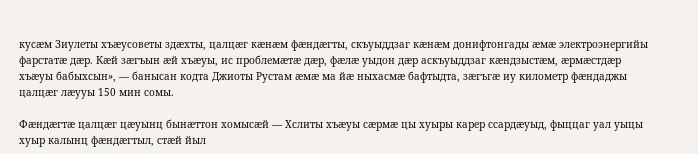кусæм Зиулеты хъæусоветы здæхты, цалцæг кæнæм фæндæгты, скъуыддзаг кæнæм донифтонгады æмæ электроэнергийы фарстатæ дæр. Кæй зæгъын æй хъæуы, ис проблемæтæ дæр, фæлæ уыдон дæр аскъуыддзаг кæндзыстæм, æрмæстдæр хъæуы бабыхсын», — банысан кодта Джиоты Рустам æмæ ма йæ ныхасмæ бафтыдта, зæгъгæ иу километр фæндаджы цалцæг лæууы 150 мин сомы.

Фæндæгтæ цалцæг цæуынц бынæттон хомысæй — Хслиты хъæуы сæрмæ цы хуыры карер ссардæуыд, фыццаг уал уыцы хуыр калынц фæндæгтыл, стæй йыл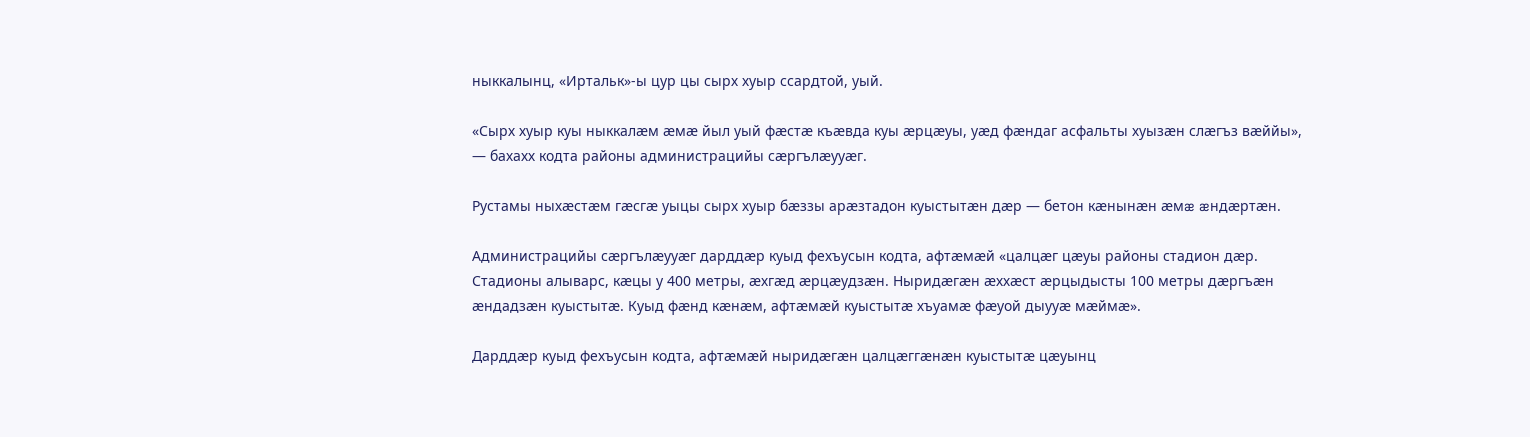ныккалынц, «Иртальк»-ы цур цы сырх хуыр ссардтой, уый.

«Сырх хуыр куы ныккалæм æмæ йыл уый фæстæ къæвда куы æрцæуы, уæд фæндаг асфальты хуызæн слæгъз вæййы», — бахахх кодта районы администрацийы сæргълæууæг.

Рустамы ныхæстæм гæсгæ уыцы сырх хуыр бæззы арæзтадон куыстытæн дæр — бетон кæнынæн æмæ æндæртæн.

Администрацийы сæргълæууæг дарддæр куыд фехъусын кодта, афтæмæй «цалцæг цæуы районы стадион дæр. Стадионы алыварс, кæцы у 400 метры, æхгæд æрцæудзæн. Ныридæгæн æххæст æрцыдысты 100 метры дæргъæн æндадзæн куыстытæ. Куыд фæнд кæнæм, афтæмæй куыстытæ хъуамæ фæуой дыууæ мæймæ».

Дарддæр куыд фехъусын кодта, афтæмæй ныридæгæн цалцæггæнæн куыстытæ цæуынц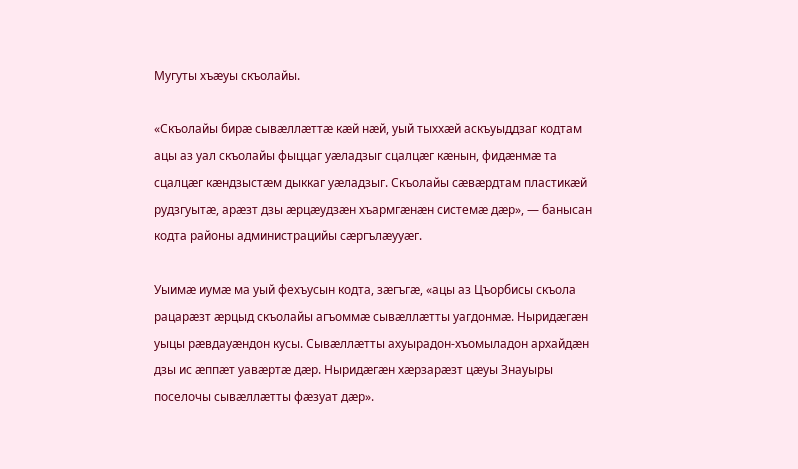Мугуты хъæуы скъолайы.

«Скъолайы бирæ сывæллæттæ кæй нæй, уый тыххæй аскъуыддзаг кодтам ацы аз уал скъолайы фыццаг уæладзыг сцалцæг кæнын, фидæнмæ та сцалцæг кæндзыстæм дыккаг уæладзыг. Скъолайы сæвæрдтам пластикæй рудзгуытæ, арæзт дзы æрцæудзæн хъармгæнæн системæ дæр», — банысан кодта районы администрацийы сæргълæууæг.

Уыимæ иумæ ма уый фехъусын кодта, зæгъгæ, «ацы аз Цъорбисы скъола рацарæзт æрцыд скъолайы агъоммæ сывæллæтты уагдонмæ. Ныридæгæн уыцы рæвдауæндон кусы. Сывæллæтты ахуырадон-хъомыладон архайдæн дзы ис æппæт уавæртæ дæр. Ныридæгæн хæрзарæзт цæуы Знауыры поселочы сывæллæтты фæзуат дæр».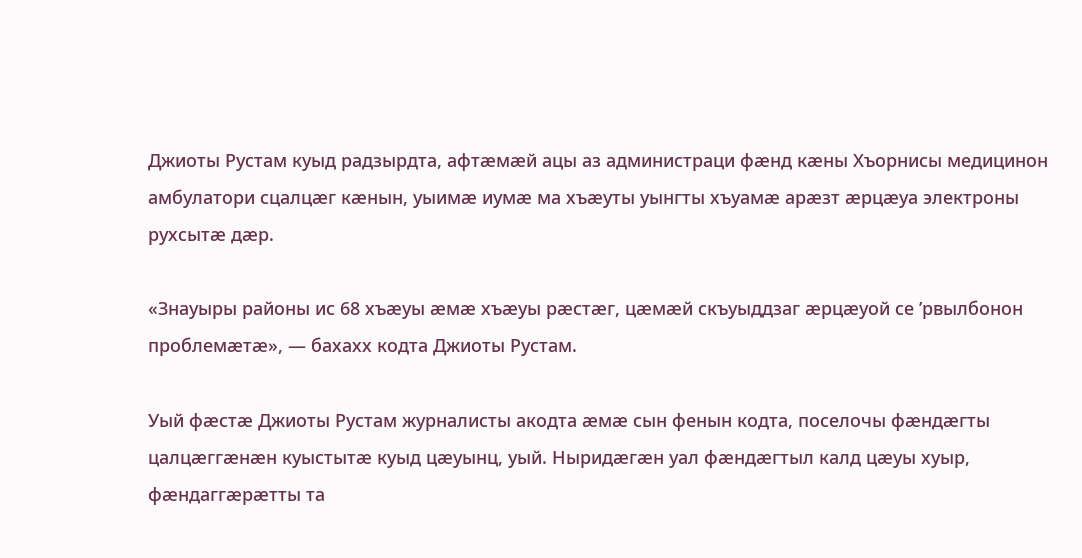Джиоты Рустам куыд радзырдта, афтæмæй ацы аз администраци фæнд кæны Хъорнисы медицинон амбулатори сцалцæг кæнын, уыимæ иумæ ма хъæуты уынгты хъуамæ арæзт æрцæуа электроны рухсытæ дæр.

«Знауыры районы ис 68 хъæуы æмæ хъæуы рæстæг, цæмæй скъуыддзаг æрцæуой се ’рвылбонон проблемæтæ», — бахахх кодта Джиоты Рустам.

Уый фæстæ Джиоты Рустам журналисты акодта æмæ сын фенын кодта, поселочы фæндæгты цалцæггæнæн куыстытæ куыд цæуынц, уый. Ныридæгæн уал фæндæгтыл калд цæуы хуыр, фæндаггæрæтты та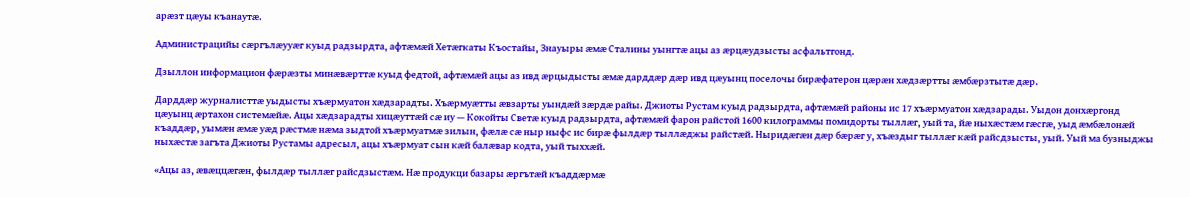арæзт цæуы къанаутæ.

Администрацийы сæргълæууæг куыд радзырдта, афтæмæй Хетæгкаты Къостайы, Знауыры æмæ Сталины уынгтæ ацы аз æрцæудзысты асфальтгонд.

Дзыллон информацион фæрæзты минæвæрттæ куыд федтой, афтæмæй ацы аз ивд æрцыдысты æмæ дарддæр дæр ивд цæуынц поселочы бирæфатерон цæрæн хæдзæртты æмбæрзтытæ дæр.

Дарддæр журналисттæ уыдысты хъæрмуатон хæдзарадты. Хъæрмуæтты æвзарты уындæй зæрдæ райы. Джиоты Рустам куыд радзырдта, афтæмæй районы ис 17 хъæрмуатон хæдзарады. Уыдон донхæргонд цæуынц æртахон системæйæ. Ацы хæдзарадты хицæуттæй сæ иу — Кокойты Светæ куыд радзырдта, афтæмæй фарон райстой 1600 килограммы помидорты тыллæг, уый та, йæ ныхæстæм гæсгæ, уыд æмбæлонæй къаддæр, уымæн æмæ уæд рæстмæ нæма зыдтой хъæрмуатмæ зилын, фæлæ сæ ныр ныфс ис бирæ фылдæр тыллæджы райстæй. Ныридæгæн дæр бæрæг у, хъæздыг тыллæг кæй райсдзысты, уый. Уый ма бузныджы ныхæстæ загъта Джиоты Рустамы адресыл, ацы хъæрмуат сын кæй балæвар кодта, уый тыххæй.

«Ацы аз, æвæццæгæн, фылдæр тыллæг райсдзыстæм. Нæ продукци базары æргътæй къаддæрмæ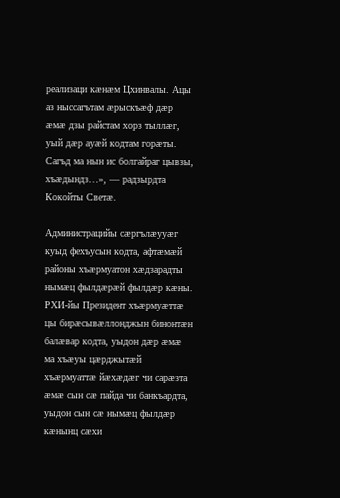реализаци кæнæм Цхинвалы. Ацы аз ныссагътам æрыскъæф дæр æмæ дзы райстам хорз тыллæг, уый дæр ауæй кодтам горæты. Сагъд ма нын ис болгайраг цывзы, хъæдындз…», — радзырдта Кокойты Светæ.

Администрацийы сæргълæууæг куыд фехъусын кодта, афтæмæй районы хъæрмуатон хæдзарадты нымæц фылдæрæй фылдæр кæны. РХИ-йы Президент хъæрмуæттæ цы бирæсывæллонджын бинонтæн балæвар кодта, уыдон дæр æмæ ма хъæуы цæрджытæй хъæрмуаттæ йæхæдæг чи сарæзта æмæ сын сæ пайда чи банкъардта, уыдон сын сæ нымæц фылдæр кæнынц сæхи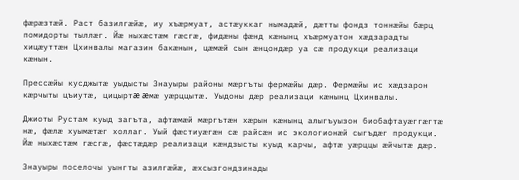фæрæзтæй. Раст базилгæйæ, иу хъæрмуат, астæуккаг нымадæй, дæтты фондз тоннæйы бæрц помидорты тыллæг. Йæ ныхæстæм гæсгæ, фидæны фæнд кæнынц хъæрмуатон хæдзарадты хицæуттæн Цхинвалы магазин бакæнын, цæмæй сын æнцондæр уа сæ продукци реализаци кæнын.

Прессæйы кусджытæ уыдысты Знауыры районы мæргъты фермæйы дæр. Фермæйы ис хæдзарон кæрчыты цъиутæ, цицыртæ æмæ уæрццытæ. Уыдоны дæр реализаци кæнынц Цхинвалы.

Джиоты Рустам куыд загъта, афтæмæй мæргътæн хæрын кæнынц алыгъуызон биобафтауæггæгтæ нæ, фæлæ хуымæтæг холлаг. Уый фæстиуæгæн сæ райсæн ис экологионæй сыгъдæг продукци. Йæ ныхæстæм гæсгæ, фæстæдæр реализаци кæндзысты куыд карчы, афтæ уæрццы æйчытæ дæр.

Знауыры поселочы уынгты азилгæйæ, æхсызгондзинады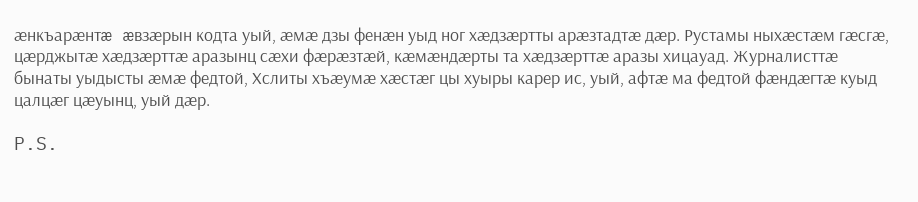æнкъарæнтæ æвзæрын кодта уый, æмæ дзы фенæн уыд ног хæдзæртты арæзтадтæ дæр. Рустамы ныхæстæм гæсгæ, цæрджытæ хæдзæрттæ аразынц сæхи фæрæзтæй, кæмæндæрты та хæдзæрттæ аразы хицауад. Журналисттæ бынаты уыдысты æмæ федтой, Хслиты хъæумæ хæстæг цы хуыры карер ис, уый, афтæ ма федтой фæндæгтæ куыд цалцæг цæуынц, уый дæр.

P.S.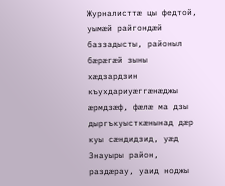Журналисттæ цы федтой, уымæй райгондæй баззадысты, районыл бæрæгæй зыны хæдзардзин къухдариуæггæнæджы æрмдзæф, фæлæ ма дзы дыргъкуысткæнынад дæр куы сæндидзид, уæд Знауыры район, раздæрау, уаид ноджы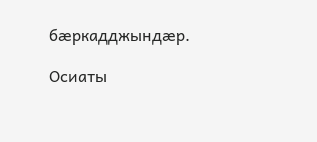бæркадджындæр.

Осиаты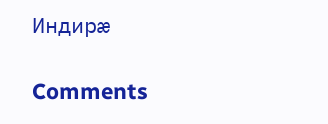Индирæ

Comments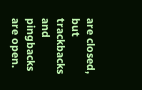are closed, but trackbacks and pingbacks are open.